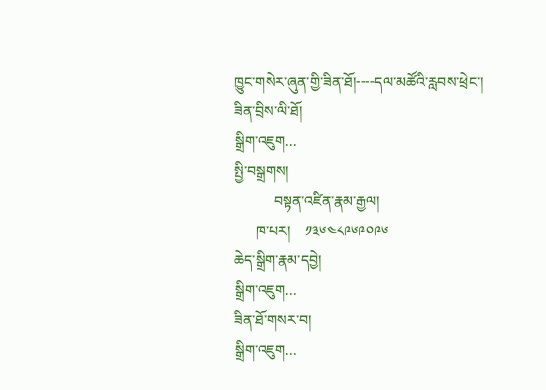ཁྱུང་གསེར་ཞུན་གྱི་ཟིན་ཐོ།----དལ་མཚོའི་རླབས་ཕྲེང་།
ཟིན་བྲིས་ལི་ཐོ།
སྒྲིག་འཇུག...
སྤྱི་བསྒྲགས།
           བསྟན་འཛིན་རྣམ་རྒྱལ།
      ཁ་པར།    ༡༣༦༤༨༩༦༩༠༩༦
ཆེད་སྒྲིག་རྣམ་དབྱེ།
སྒྲིག་འཇུག...
ཟིན་ཐོ་གསར་བ།
སྒྲིག་འཇུག...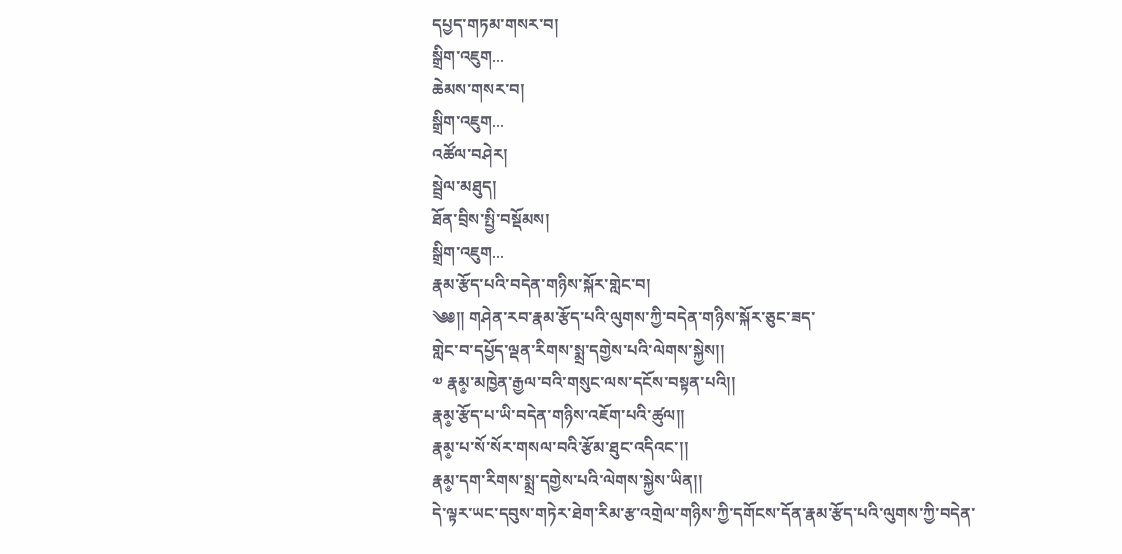དཔྱད་གཏམ་གསར་བ།
སྒྲིག་འཇུག...
ཆེམས་གསར་བ།
སྒྲིག་འཇུག...
འཚོལ་བཤེར།
སྦྲེལ་མཐུད།
ཐོན་བྲིས་སྤྱི་བསྡོམས།
སྒྲིག་འཇུག...
རྣམ་རྩོད་པའི་བདེན་གཉིས་སྐོར་གླེང་བ།
༄༅།། གཤེན་རབ་རྣམ་རྩོད་པའི་ལུགས་ཀྱི་བདེན་གཉིས་སྐོར་ཅུང་ཟད་
གླེང་བ་དཔྱོད་ལྡན་རིགས་སྨྲ་དགྱེས་པའི་ལེགས་སྐྱེས།།
༧ རྣམ༵་མཁྱེན་རྒྱལ་བའི་གསུང་ལས་དངོས་བསྟན་པའི།།
རྣམ༵་རྩོད་པ་ཡི་བདེན་གཉིས་འཇོག་པའི་ཚུལ།།
རྣམ༵་པ་སོ་སོར་གསལ་བའི་རྩོམ་ཐུང་འདིའང་།།
རྣམ༵་དག་རིགས་སྨྲ་དགྱེས་པའི་ལེགས་སྐྱེས་ཡིན།།
དེ་ལྟར་ཡང་དབུས་གཏེར་ཐེག་རིམ་རྩ་འགྲེལ་གཉིས་ཀྱི་དགོངས་དོན་རྣམ་རྩོད་པའི་ལུགས་ཀྱི་བདེན་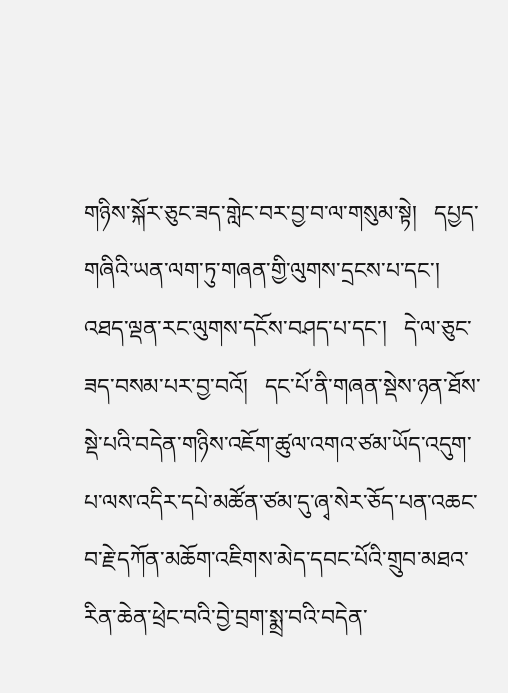གཉིས་སྐོར་ཅུང་ཟད་གླེང་བར་བྱ་བ་ལ་གསུམ་སྟེ།   དཔྱད་གཞིའི་ཡན་ལག་ཏུ་གཞན་གྱི་ལུགས་དྲངས་པ་དང་།   འཐད་ལྡན་རང་ལུགས་དངོས་བཤད་པ་དང་།   དེ་ལ་ཅུང་ཟད་བསམ་པར་བྱ་བའོ།   དང་པོ་ནི་གཞན་སྡེས་ཉན་ཐོས་སྡེ་པའི་བདེན་གཉིས་འཇོག་ཚུལ་འགའ་ཙམ་ཡོད་འདུག་པ་ལས་འདིར་དཔེ་མཚོན་ཙམ་དུ་ཞྭ་སེར་ཅོད་པན་འཆང་བ་རྗེ་དཀོན་མཆོག་འཇིགས་མེད་དབང་པོའི་གྲུབ་མཐའ་རིན་ཆེན་ཕྲེང་བའི་བྱེ་བྲག་སྨྲ་བའི་བདེན་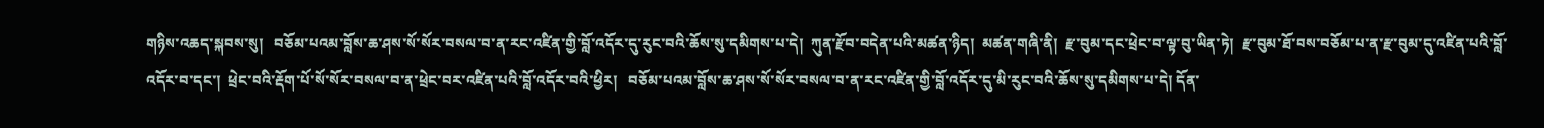གཉིས་འཆད་སྐབས་སུ།   བཅོམ་པའམ་བློས་ཆ་ཤས་སོ་སོར་བསལ་བ་ན་རང་འཛིན་གྱི་བློ་འདོར་དུ་རུང་བའི་ཆོས་སུ་དམིགས་པ་དེ།  ཀུན་རྫོབ་བདེན་པའི་མཚན་ཉིད།  མཚན་གཞི་ནི།  རྫ་བུམ་དང་ཕྲེང་བ་ལྟ་བུ་ཡིན་ཏེ།  རྫ་བུམ་ཐོ་བས་བཅོམ་པ་ན་རྫ་བུམ་དུ་འཛིན་པའི་བློ་འདོར་བ་དང་།  ཕྲེང་བའི་རྡོག་པོ་སོ་སོར་བསལ་བ་ན་ཕྲེང་བར་འཛིན་པའི་བློ་འདོར་བའི་ཕྱིར།   བཅོམ་པའམ་བློས་ཆ་ཤས་སོ་སོར་བསལ་བ་ན་རང་འཛིན་གྱི་བློ་འདོར་དུ་མི་རུང་བའི་ཆོས་སུ་དམིགས་པ་དེ། དོན་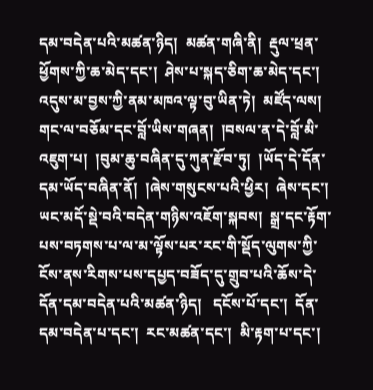དམ་བདེན་པའི་མཚན་ཉིད།  མཚན་གཞི་ནི།  རྡུལ་ཕྲན་ཕྱོགས་ཀྱི་ཆ་མེད་དང་།  ཤེས་པ་སྐད་ཅིག་ཆ་མེད་དང་།  འདུས་མ་བྱས་ཀྱི་ནམ་མཁའ་ལྟ་བུ་ཡིན་ཏེ།  མཛོད་ལས།  གང་ལ་བཅོམ་དང་བློ་ཡིས་གཞན།  །བསལ་ན་དེ་བློ་མི་འཇུག་པ།  །བུམ་ཆུ་བཞིན་དུ་ཀུན་རྫོབ་ཏུ།  །ཡོད་དེ་དོན་དམ་ཡོད་བཞིན་ནོ།  །ཞེས་གསུངས་པའི་ཕྱིར།  ཞེས་དང་།   ཡང་མདོ་སྡེ་བའི་བདེན་གཉིས་འཇོག་སྐབས།  སྒྲ་དང་རྟོག་པས་བཏགས་པ་ལ་མ་ལྟོས་པར་རང་གི་སྡོད་ལུགས་ཀྱི་ངོས་ནས་རིགས་པས་དཔྱད་བཟོད་དུ་གྲུབ་པའི་ཆོས་དེ་དོན་དམ་བདེན་པའི་མཚན་ཉིད།   དངོས་པོ་དང་།  དོན་དམ་བདེན་པ་དང་།  རང་མཚན་དང་།  མི་རྟག་པ་དང་།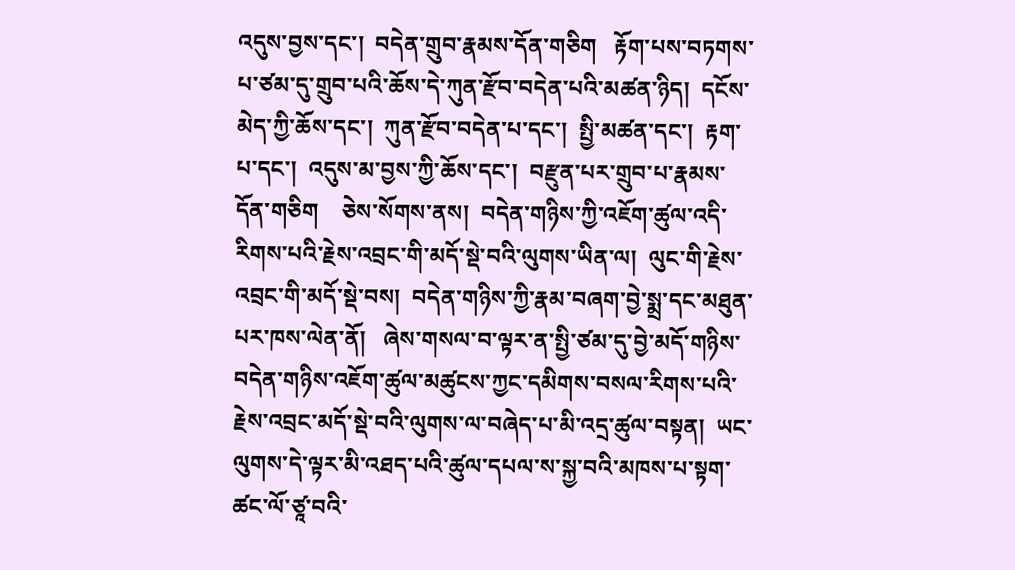འདུས་བྱས་དང་།  བདེན་གྲུབ་རྣམས་དོན་གཅིག   རྟོག་པས་བཏགས་པ་ཙམ་དུ་གྲུབ་པའི་ཆོས་དེ་ཀུན་རྫོབ་བདེན་པའི་མཚན་ཉིད།  དངོས་མེད་ཀྱི་ཆོས་དང་།  ཀུན་རྫོབ་བདེན་པ་དང་།  སྤྱི་མཚན་དང་།  རྟག་པ་དང་།  འདུས་མ་བྱས་ཀྱི་ཆོས་དང་།  བརྫུན་པར་གྲུབ་པ་རྣམས་དོན་གཅིག    ཅེས་སོགས་ནས།  བདེན་གཉིས་ཀྱི་འཇོག་ཚུལ་འདི་རིགས་པའི་རྗེས་འབྲང་གི་མདོ་སྡེ་བའི་ལུགས་ཡིན་ལ།  ལུང་གི་རྗེས་འབྲང་གི་མདོ་སྡེ་བས།  བདེན་གཉིས་ཀྱི་རྣམ་བཞག་བྱེ་སྨྲ་དང་མཐུན་པར་ཁས་ལེན་ནོ།   ཞེས་གསལ་བ་ལྟར་ན་སྤྱི་ཙམ་དུ་བྱེ་མདོ་གཉིས་བདེན་གཉིས་འཇོག་ཚུལ་མཚུངས་ཀྱང་དམིགས་བསལ་རིགས་པའི་རྗེས་འབྲང་མདོ་སྡེ་བའི་ལུགས་ལ་བཞེད་པ་མི་འདྲ་ཚུལ་བསྟན།  ཡང་ལུགས་དེ་ལྟར་མི་འཐད་པའི་ཚུལ་དཔལ་ས་སྐྱ་བའི་མཁས་པ་སྟག་ཚང་ལོ་ཙཱ་བའི་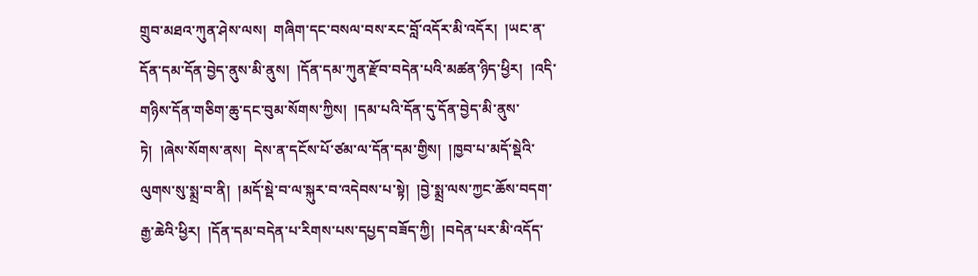གྲུབ་མཐའ་ཀུན་ཤེས་ལས།  གཞིག་དང་བསལ་བས་རང་བློ་འདོར་མི་འདོར།  །ཡང་ན་དོན་དམ་དོན་བྱེད་ནུས་མི་ནུས།  །དོན་དམ་ཀུན་རྫོབ་བདེན་པའི་མཚན་ཉིད་ཕྱིར།  །འདི་གཉིས་དོན་གཅིག་ཆུ་དང་བུམ་སོགས་ཀྱིས།  །དམ་པའི་དོན་དུ་དོན་བྱེད་མི་ནུས་ཏེ།  །ཞེས་སོགས་ནས།  དེས་ན་དངོས་པོ་ཙམ་ལ་དོན་དམ་གྱིས།  །ཁྱབ་པ་མདོ་སྡེའི་ལུགས་སུ་སྨྲ་བ་ནི།  །མདོ་སྡེ་བ་ལ་སྐུར་བ་འདེབས་པ་སྟེ།  །བྱེ་སྨྲ་ལས་ཀྱང་ཆོས་བདག་རྒྱ་ཆེའི་ཕྱིར།  །དོན་དམ་བདེན་པ་རིགས་པས་དཔྱད་བཟོད་ཀྱི།  །བདེན་པར་མི་འདོད་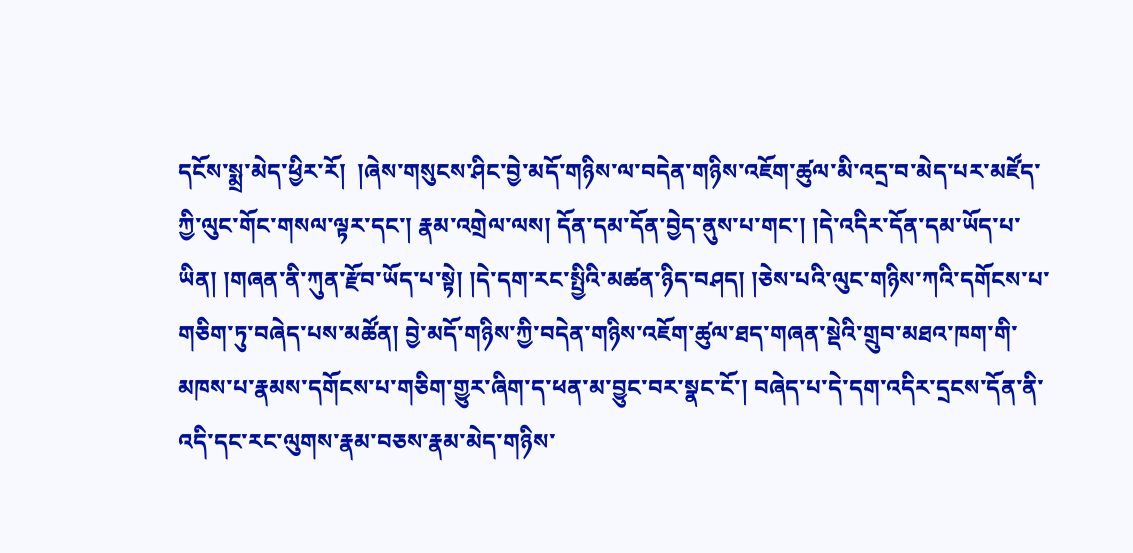དངོས་སྨྲ་མེད་ཕྱིར་རོ།  །ཞེས་གསུངས་ཤིང་བྱེ་མདོ་གཉིས་ལ་བདེན་གཉིས་འཇོག་ཚུལ་མི་འདྲ་བ་མེད་པར་མཛོད་ཀྱི་ལུང་གོང་གསལ་ལྟར་དང་། རྣམ་འགྲེལ་ལས། དོན་དམ་དོན་བྱེད་ནུས་པ་གང་། །དེ་འདིར་དོན་དམ་ཡོད་པ་ཡིན། །གཞན་ནི་ཀུན་རྫོབ་ཡོད་པ་སྟེ། །དེ་དག་རང་སྤྱིའི་མཚན་ཉིད་བཤད། །ཅེས་པའི་ལུང་གཉིས་ཀའི་དགོངས་པ་གཅིག་ཏུ་བཞེད་པས་མཚོན། བྱེ་མདོ་གཉིས་ཀྱི་བདེན་གཉིས་འཇོག་ཚུལ་ཐད་གཞན་སྡེའི་གྲུབ་མཐའ་ཁག་གི་མཁས་པ་རྣམས་དགོངས་པ་གཅིག་གྱུར་ཞིག་ད་ཕན་མ་བྱུང་བར་སྣང་ངོ་། བཞེད་པ་དེ་དག་འདིར་དྲངས་དོན་ནི་འདི་དང་རང་ལུགས་རྣམ་བཅས་རྣམ་མེད་གཉིས་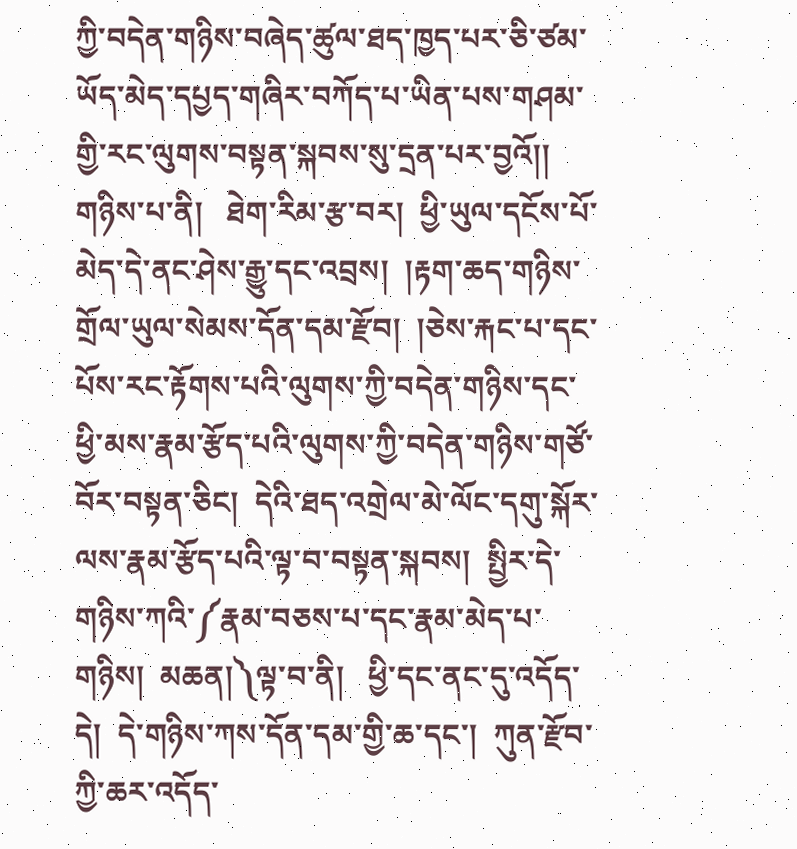ཀྱི་བདེན་གཉིས་བཞེད་ཚུལ་ཐད་ཁྱད་པར་ཅི་ཙམ་ཡོད་མེད་དཔྱད་གཞིར་བཀོད་པ་ཡིན་པས་གཤམ་གྱི་རང་ལུགས་བསྟན་སྐབས་སུ་དྲན་པར་བྱའོ།།
གཉིས་པ་ནི།   ཐེག་རིམ་རྩ་བར།  ཕྱི་ཡུལ་དངོས་པོ་མེད་དེ་ནང་ཤེས་རྒྱུ་དང་འབྲས།  །རྟག་ཆད་གཉིས་གྲོལ་ཡུལ་སེམས་དོན་དམ་རྫོབ།  །ཅེས་རྐང་པ་དང་པོས་རང་རྟོགས་པའི་ལུགས་ཀྱི་བདེན་གཉིས་དང་ཕྱི་མས་རྣམ་རྩོད་པའི་ལུགས་ཀྱི་བདེན་གཉིས་གཙོ་བོར་བསྟན་ཅིང།  དེའི་ཐད་འགྲེལ་མེ་ལོང་དགུ་སྐོར་ལས་རྣམ་རྩོད་པའི་ལྟ་བ་བསྟན་སྐབས།  སྤྱིར་དེ་གཉིས་ཀའི་༼རྣམ་བཅས་པ་དང་རྣམ་མེད་པ་གཉིས།  མཆན།༽ལྟ་བ་ནི།   ཕྱི་དང་ནང་དུ་འདོད་དེ།  དེ་གཉིས་ཀས་དོན་དམ་གྱི་ཆ་དང་།  ཀུན་རྫོབ་ཀྱི་ཆར་འདོད་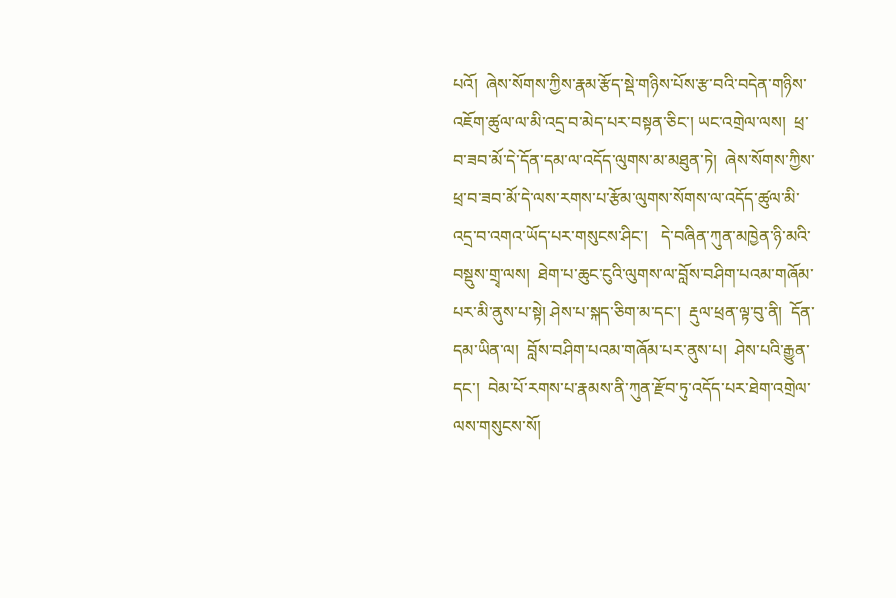པའོ།  ཞེས་སོགས་ཀྱིས་རྣམ་རྩོད་སྡེ་གཉིས་པོས་རྩ་བའི་བདེན་གཉིས་འཇོག་ཚུལ་ལ་མི་འདྲ་བ་མེད་པར་བསྟན་ཅིང་། ཡང་འགྲེལ་ལས།  ཕྲ་བ་ཟབ་མོ་དེ་དོན་དམ་ལ་འདོད་ལུགས་མ་མཐུན་ཏེ།  ཞེས་སོགས་ཀྱིས་ཕྲ་བ་ཟབ་མོ་དེ་ལས་རགས་པ་རྩོམ་ལུགས་སོགས་ལ་འདོད་ཚུལ་མི་འདྲ་བ་འགའ་ཡོད་པར་གསུངས་ཤིང་།   དེ་བཞིན་ཀུན་མཁྱེན་ཉི་མའི་བསྡུས་གྲྭ་ལས།  ཐེག་པ་ཆུང་ངུའི་ལུགས་ལ་བློས་བཤིག་པའམ་གཞོམ་པར་མི་ནུས་པ་སྟེ། ཤེས་པ་སྐད་ཅིག་མ་དང་།  རྡུལ་ཕྲན་ལྟ་བུ་ནི།  དོན་དམ་ཡིན་ལ།  བློས་བཤིག་པའམ་གཞོམ་པར་ནུས་པ།  ཤེས་པའི་རྒྱུན་དང་།  བེམ་པོ་རགས་པ་རྣམས་ནི་ཀུན་རྫོབ་ཏུ་འདོད་པར་ཐེག་འགྲེལ་ལས་གསུངས་སོ།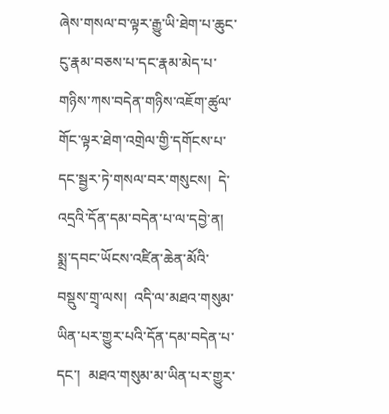ཞེས་གསལ་བ་ལྟར་རྒྱུ་ཡི་ཐེག་པ་ཆུང་ངུ་རྣམ་བཅས་པ་དང་རྣམ་མེད་པ་གཉིས་ཀས་བདེན་གཉིས་འཇོག་ཚུལ་གོང་ལྟར་ཐེག་འགྲེལ་གྱི་དགོངས་པ་དང་སྦྱར་ཏེ་གསལ་བར་གསུངས།  དེ་འདྲའི་དོན་དམ་བདེན་པ་ལ་དབྱེ་ན།  སྨྲ་དབང་ཡོངས་འཛིན་ཆེན་མོའི་བསྡུས་གྲྭ་ལས།  འདི་ལ་མཐའ་གསུམ་ཡིན་པར་གྱུར་པའི་དོན་དམ་བདེན་པ་དང་།  མཐའ་གསུམ་མ་ཡིན་པར་གྱུར་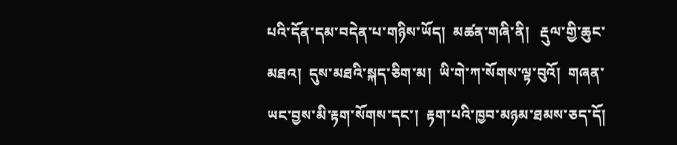པའི་དོན་དམ་བདེན་པ་གཉིས་ཡོད།  མཚན་གཞི་ནི།   རྡུལ་གྱི་ཆུང་མཐའ།  དུས་མཐའི་སྐད་ཅིག་མ།  ཡི་གེ་ཀ་སོགས་ལྟ་བུའོ།  གཞན་ཡང་བྱས་མི་རྟག་སོགས་དང་།  རྟག་པའི་ཁྱབ་མཉམ་ཐམས་ཅད་དོ།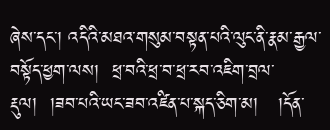ཞེས་དང་། འདིའི་མཐའ་གསུམ་བསྟན་པའི་ལུང་ནི་རྣམ་རྒྱལ་བསྟོད་ཕྱག་ལས།  ཕྲ་བའི་ཕྲ་བ་ཕྲ་རབ་འཇིག་བྲལ་རྡུལ།  །ཟབ་པའི་ཡང་ཟབ་འཛིན་པ་སྐད་ཅིག་མ།   །དོན་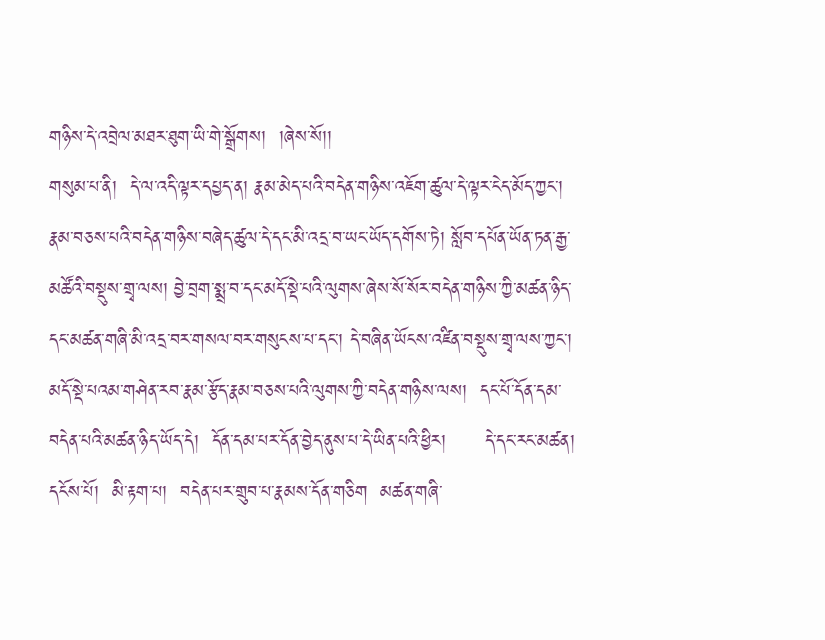གཉིས་དེ་འབྲེལ་མཐར་ཐུག་ཡི་གེ་སྒྲོགས།  །ཞེས་སོ།།
གསུམ་པ་ནི།  དེ་ལ་འདི་ལྟར་དཔྱད་ན། རྣམ་མེད་པའི་བདེན་གཉིས་འཇོག་ཚུལ་དེ་ལྟར་ངེད་མོད་ཀྱང་།   རྣམ་བཅས་པའི་བདེན་གཉིས་བཞེད་ཚུལ་དེ་དང་མི་འདྲ་བ་ཡང་ཡོད་དགོས་ཏེ། སློབ་དཔོན་ཡོན་ཏན་རྒྱ་མཚོའི་བསྡུས་གྲྭ་ལས། བྱེ་བྲག་སྨྲ་བ་དང་མདོ་སྡེ་པའི་ལུགས་ཞེས་སོ་སོར་བདེན་གཉིས་ཀྱི་མཚན་ཉིད་དང་མཚན་གཞི་མི་འདྲ་བར་གསལ་བར་གསུངས་པ་དང་། དེ་བཞིན་ཡོངས་འཛིན་བསྡུས་གྲྭ་ལས་ཀྱང་།   མདོ་སྡེ་པའམ་གཤེན་རབ་རྣམ་རྩོད་རྣམ་བཅས་པའི་ལུགས་ཀྱི་བདེན་གཉིས་ལས།  དང་པོ་དོན་དམ་བདེན་པའི་མཚན་ཉིད་ཡོད་དེ།  དོན་དམ་པར་དོན་བྱེད་ནུས་པ་དེ་ཡིན་པའི་ཕྱིར།      དེ་དང་རང་མཚན།  དངོས་པོ།  མི་རྟག་པ།  བདེན་པར་གྲུབ་པ་རྣམས་དོན་གཅིག  མཚན་གཞི་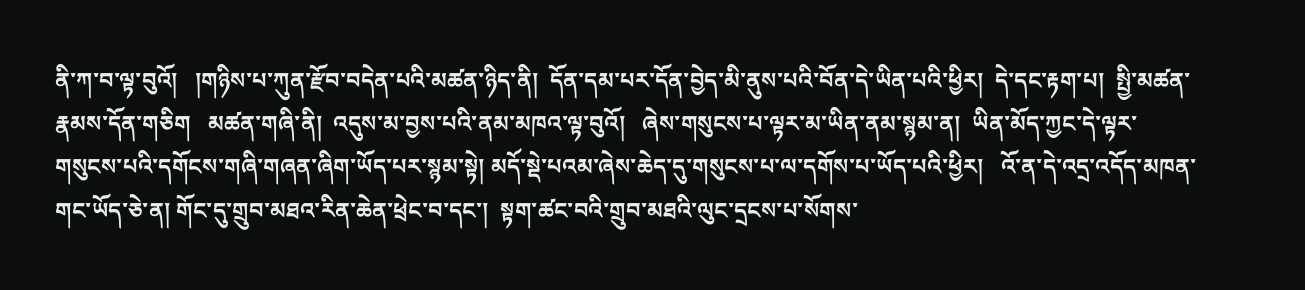ནི་ཀ་བ་ལྟ་བུའོ།   །གཉིས་པ་ཀུན་རྫོབ་བདེན་པའི་མཚན་ཉིད་ནི།  དོན་དམ་པར་དོན་བྱེད་མི་ནུས་པའི་བོན་དེ་ཡིན་པའི་ཕྱིར།  དེ་དང་རྟག་པ།  སྤྱི་མཚན་རྣམས་དོན་གཅིག   མཚན་གཞི་ནི།  འདུས་མ་བྱས་པའི་ནམ་མཁའ་ལྟ་བུའོ།   ཞེས་གསུངས་པ་ལྟར་མ་ཡིན་ནམ་སྙམ་ན།  ཡིན་མོད་ཀྱང་དེ་ལྟར་གསུངས་པའི་དགོངས་གཞི་གཞན་ཞིག་ཡོད་པར་སྙམ་སྟེ། མདོ་སྡེ་པའམ་ཞེས་ཆེད་དུ་གསུངས་པ་ལ་དགོས་པ་ཡོད་པའི་ཕྱིར།   འོ་ན་དེ་འདྲ་འདོད་མཁན་གང་ཡོད་ཅེ་ན། གོང་དུ་གྲུབ་མཐའ་རིན་ཆེན་ཕྲེང་བ་དང་།  སྟག་ཚང་བའི་གྲུབ་མཐའི་ལུང་དྲངས་པ་སོགས་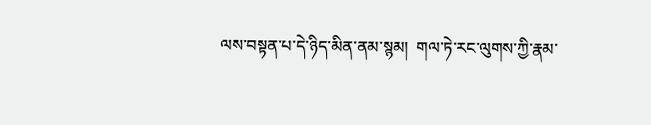ལས་བསྟན་པ་དེ་ཉིད་མིན་ནམ་སྙམ།  གལ་ཏེ་རང་ལུགས་ཀྱི་རྣམ་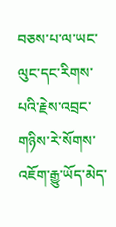བཅས་པ་ལ་ཡང་ལུང་དང་རིགས་པའི་རྗེས་འབྲང་གཉིས་རེ་སོགས་འཇོག་རྒྱུ་ཡོད་མེད་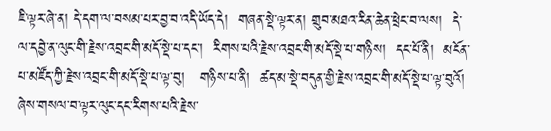ཇི་ལྟར་ཞེ་ན། དེ་དག་ལ་བསམ་པར་བྱ་བ་འདི་ཡོད་དེ།  གཞན་སྡེ་ལྟར་ན། གྲུབ་མཐའ་རིན་ཆེན་ཕྲེང་བ་ལས།  དེ་ལ་དབྱེ་ན་ལུང་གི་རྗེས་འབྲང་གི་མདོ་སྡེ་པ་དང་།  རིགས་པའི་རྗེས་འབྲང་གི་མདོ་སྡེ་པ་གཉིས།  དང་པོ་ནི།  མངོན་པ་མཛོད་ཀྱི་རྗེས་འབྲང་གི་མདོ་སྡེ་པ་ལྟ་བུ།   གཉིས་པ་ནི།  ཚད་མ་སྡེ་བདུན་གྱི་རྗེས་འབྲང་གི་མདོ་སྡེ་པ་ལྟ་བུའོ།  ཞེས་གསལ་བ་ལྟར་ལུང་དང་རིགས་པའི་རྗེས་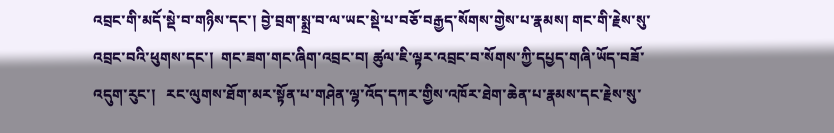འབྲང་གི་མདོ་སྡེ་བ་གཉིས་དང་། བྱེ་བྲག་སྨྲ་བ་ལ་ཡང་སྡེ་པ་བཅོ་བརྒྱད་སོགས་གྱེས་པ་རྣམས། གང་གི་རྗེས་སུ་འབྲང་བའི་ཕུགས་དང་།  གང་ཟག་གང་ཞིག་འབྲང་བ། ཚུལ་ཇི་ལྟར་འབྲང་བ་སོགས་ཀྱི་དཔྱད་གཞི་ཡོད་བཟོ་འདུག་རུང་།   རང་ལུགས་ཐོག་མར་སྟོན་པ་གཤེན་ལྷ་འོད་དཀར་གྱིས་འཁོར་ཐེག་ཆེན་པ་རྣམས་དང་རྗེས་སུ་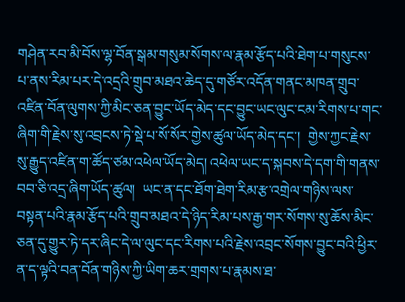གཤེན་རབ་མི་བོས་ལྷ་བོན་སྒམ་གསུམ་སོགས་ལ་རྣམ་རྩོད་པའི་ཐེག་པ་གསུངས་པ་ནས་རིམ་པར་དེ་འདྲའི་གྲུབ་མཐའ་ཆེད་དུ་གཙོར་འདོན་གནང་མཁན་གྲུབ་འཛིན་བོན་ལུགས་ཀྱི་མིང་ཅན་བྱུང་ཡོད་མེད་དང་བྱུང་ཡང་ལུང་ངམ་རིགས་པ་གང་ཞིག་གི་རྗེས་སུ་འབྲངས་ཏེ་སྡེ་པ་སོ་སོར་གྱེས་ཚུལ་ཡོད་མེད་དང་།  གྱེས་ཀྱང་རྗེས་སུ་རྒྱུད་འཛིན་ག་ཚོད་ཙམ་འཕེལ་ཡོད་མེད། འཕེལ་ཡང་ད་སྐབས་དེ་དག་གི་གནས་བབ་ཅི་འདྲ་ཞིག་ཡོད་ཚུལ།  ཡང་ན་དང་ཐོག་ཐེག་རིམ་རྩ་འགྲེལ་གཉིས་ལས་བསྟན་པའི་རྣམ་རྩོད་པའི་གྲུབ་མཐའ་དེ་ཉིད་རིམ་པས་རྒྱ་གར་སོགས་སུ་ཆོས་མིང་ཅན་དུ་གྱུར་ཏེ་དར་ཞིང་དེ་ལ་ལུང་དང་རིགས་པའི་རྗེས་འབྲང་སོགས་བྱུང་བའི་ཕྱིར་ན་ད་ལྟའི་བན་བོན་གཉིས་ཀྱི་ཡིག་ཆར་གྲགས་པ་རྣམས་ཐ་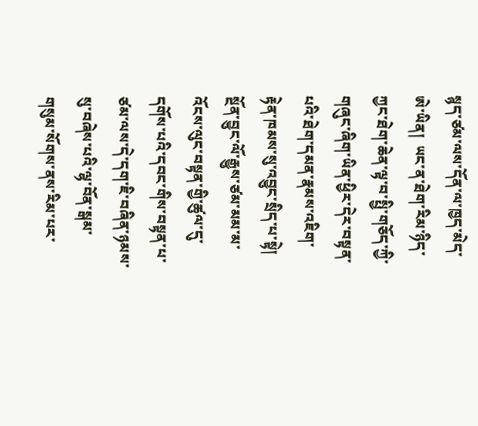སྙད་ཙམ་ལས་དོན་ལ་ཁྱད་མེད་ཨེ་ཡིན།  ཡང་ན་ཐེག་རིམ་ཉིད་ཀྱང་ཐེག་ཆེན་ལྟ་བ་སྤྱི་གཅོད་ཀྱི་གཞུང་ཞིག་ཡིན་ཕྱིར་དེར་བསྟན་པའི་ཐེག་དམན་རྣམས་འཇིག་རྟེན་ཁམས་སུ་འབྱུང་སྲིད་པ་སྟེ། སྔོན་བྱུང་ལོ་རྒྱུས་ཙམ་མམ་མ་འོངས་ལུང་བསྟན་གྱི་ཚུལ་དུ་དགོས་པའི་དབང་གིས་བསྟན་པ་ཙམ་ལས་དེ་དག་ཇི་བཞིན་ཉམས་སུ་བཞེས་པའི་ལྷ་བོན་སྒམ་གསུམ་སོགས་ནས་རིམ་པར་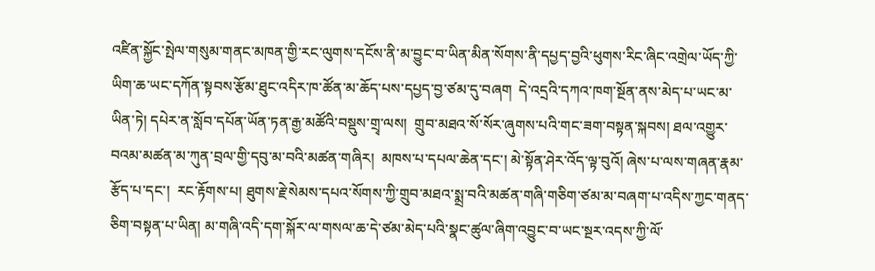འཛིན་སྐྱོང་སྤེལ་གསུམ་གནང་མཁན་གྱི་རང་ལུགས་དངོས་ནི་མ་བྱུང་བ་ཡིན་མིན་སོགས་ནི་དཔྱད་བྱའི་ཕུགས་རིང་ཞིང་འགྲེལ་ཡོད་ཀྱི་ཡིག་ཆ་ཡང་དཀོན་སྟབས་རྩོམ་ཐུང་འདིར་ཁ་ཚོན་མ་ཆོད་པས་དཔྱད་བྱ་ཙམ་དུ་བཞག  དེ་འདྲའི་དཀའ་ཁག་སྔོན་ནས་མེད་པ་ཡང་མ་ཡིན་ཏེ། དཔེར་ན་སློབ་དཔོན་ཡོན་ཏན་རྒྱ་མཚོའི་བསྡུས་གྲྭ་ལས།  གྲུབ་མཐའ་སོ་སོར་ཞུགས་པའི་གང་ཟག་བསྟན་སྐབས། ཐལ་འགྱུར་བའམ་མཚན་མ་ཀུན་བྲལ་གྱི་དབུ་མ་བའི་མཚན་གཞིར།  མཁས་པ་དཔལ་ཆེན་དང་། མེ་སྟོན་ཤེར་འོད་ལྟ་བུའོ། ཞེས་པ་ལས་གཞན་རྣམ་རྩོད་པ་དང་།  རང་རྟོགས་པ། ཐུགས་རྗེ་སེམས་དཔའ་སོགས་ཀྱི་གྲུབ་མཐའ་སྨྲ་བའི་མཚན་གཞི་གཅིག་ཙམ་མ་བཞག་པ་འདིས་ཀྱང་གནད་ཅིག་བསྟན་པ་ཡིན། མ་གཞི་འདི་དག་སྐོར་ལ་གསལ་ཆ་དེ་ཙམ་མེད་པའི་སྣང་ཚུལ་ཞིག་འབྱུང་བ་ཡང་སྔར་འདས་ཀྱི་ལོ་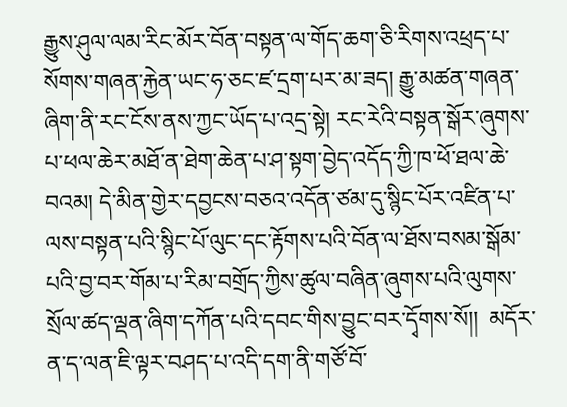རྒྱུས་ཤུལ་ལམ་རིང་མོར་བོན་བསྟན་ལ་གོད་ཆག་ཅི་རིགས་འཕྲད་པ་སོགས་གཞན་རྐྱེན་ཡང་ཧ་ཅང་ཛ་དྲག་པར་མ་ཟད། རྒྱུ་མཚན་གཞན་ཞིག་ནི་རང་ངོས་ནས་ཀྱང་ཡོད་པ་འདྲ་སྟེ། རང་རེའི་བསྟན་སྒོར་ཞུགས་པ་ཕལ་ཆེར་མཐོ་ན་ཐེག་ཆེན་པ་ཤ་སྟག་བྱེད་འདོད་ཀྱི་ཁ་ཕོ་ཐལ་ཆེ་བའམ། དེ་མིན་གྱེར་དབྱངས་བཅའ་འདོན་ཙམ་དུ་སྙིང་པོར་འཛིན་པ་ལས་བསྟན་པའི་སྙིང་པོ་ལུང་དང་རྟོགས་པའི་བོན་ལ་ཐོས་བསམ་སྒོམ་པའི་བྱ་བར་གོམ་པ་རིམ་བགྲོད་ཀྱིས་ཚུལ་བཞིན་ཞུགས་པའི་ལུགས་སྲོལ་ཚད་ལྡན་ཞིག་དཀོན་པའི་དབང་གིས་བྱུང་བར་དྭོགས་སོ།།  མདོར་ན་ད་ལན་ཇི་ལྟར་བཤད་པ་འདི་དག་ནི་གཙོ་བོ་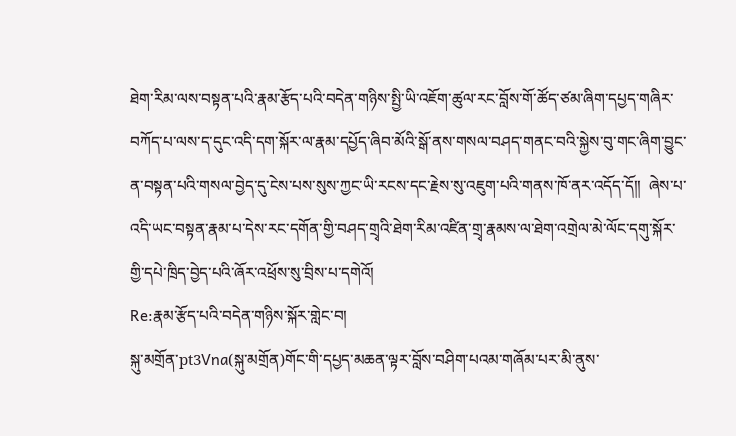ཐེག་རིམ་ལས་བསྟན་པའི་རྣམ་རྩོད་པའི་བདེན་གཉིས་སྤྱི་ཡི་འཇོག་ཚུལ་རང་བློས་གོ་ཚོད་ཙམ་ཞིག་དཔྱད་གཞིར་བཀོད་པ་ལས་ད་དུང་འདི་དག་སྐོར་ལ་རྣམ་དཔྱོད་ཞིབ་མོའི་སྒོ་ནས་གསལ་བཤད་གནང་བའི་སྐྱེས་བུ་གང་ཞིག་བྱུང་ན་བསྟན་པའི་གསལ་བྱེད་དུ་ངེས་པས་སུས་ཀྱང་ཡི་རངས་དང་རྗེས་སུ་འཇུག་པའི་གནས་ཁོ་ནར་འདོད་དོ།།  ཞེས་པ་འདི་ཡང་བསྟན་རྣམ་པ་དེས་རང་དགོན་གྱི་བཤད་གྲྭའི་ཐེག་རིམ་འཛིན་གྲྭ་རྣམས་ལ་ཐེག་འགྲེལ་མེ་ལོང་དགུ་སྐོར་གྱི་དཔེ་ཁྲིད་བྱེད་པའི་ཞོར་འཕྲོས་སུ་བྲིས་པ་དགེའོ།
Re:རྣམ་རྩོད་པའི་བདེན་གཉིས་སྐོར་གླེང་བ།
སྐུ་མགྲོན་pt3Vna(སྐུ་མགྲོན)གོང་གི་དཔྱད་མཆན་ལྟར་བློས་བཤིག་པའམ་གཞོམ་པར་མི་ནུས་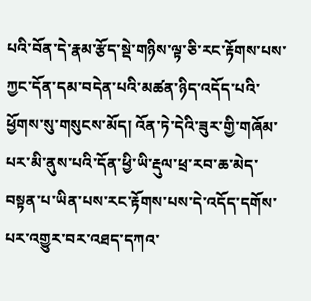པའི་བོན་དེ་རྣམ་རྩོད་སྡེ་གཉིས་ལྟ་ཅི་རང་རྟོགས་པས་ཀྱང་དོན་དམ་བདེན་པའི་མཚན་ཉིད་འདོད་པའི་ཕྱོགས་སུ་གསུངས་མོད། འོན་ཏེ་དེའི་ཟུར་གྱི་གཞོམ་པར་མི་ནུས་པའི་དོན་ཕྱི་ཡི་རྡུལ་ཕྲ་རབ་ཆ་མེད་བསྟན་པ་ཡིན་པས་རང་རྟོགས་པས་དེ་འདོད་དགོས་པར་འགྱུར་བར་འཐད་དཀའ་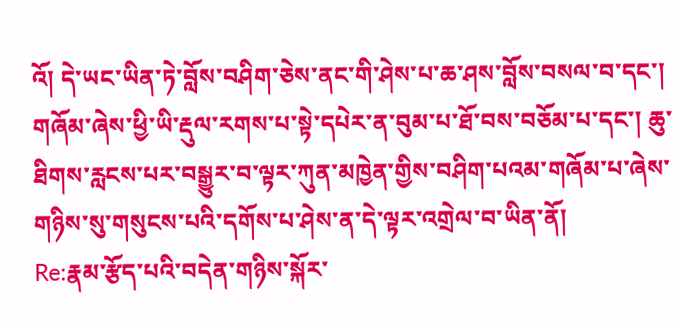འོ། དེ་ཡང་ཡིན་ཏེ་བློས་བཤིག་ཅེས་ནང་གི་ཤེས་པ་ཆ་ཤས་བློས་བསལ་བ་དང་། གཞོམ་ཞེས་ཕྱི་ཡི་རྡུལ་རགས་པ་སྟེ་དཔེར་ན་བུམ་པ་ཐོ་བས་བཅོམ་པ་དང་། ཆུ་ཐིགས་རླངས་པར་བསྒྱུར་བ་ལྟར་ཀུན་མཁྱེན་གྱིས་བཤིག་པའམ་གཞོམ་པ་ཞེས་གཉིས་སུ་གསུངས་པའི་དགོས་པ་ཤེས་ན་དེ་ལྟར་འགྲེལ་བ་ཡིན་ནོ།
Re:རྣམ་རྩོད་པའི་བདེན་གཉིས་སྐོར་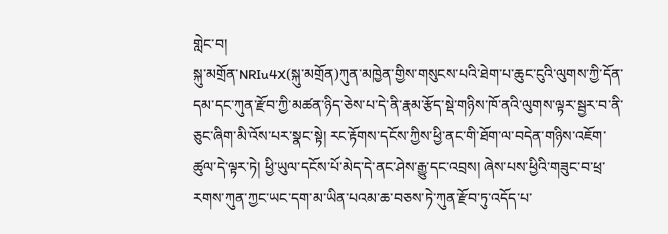གླེང་བ།
སྐུ་མགྲོན་NRIu4X(སྐུ་མགྲོན)ཀུན་མཁྱེན་གྱིས་གསུངས་པའི་ཐེག་པ་ཆུང་ངུའི་ལུགས་ཀྱི་དོན་དམ་དང་ཀུན་རྫོབ་ཀྱི་མཚན་ཉིད་ཅེས་པ་དེ་ནི་རྣམ་རྩོད་སྡེ་གཉིས་ཁོ་ནའི་ལུགས་ལྟར་སྦྱར་བ་ནི་ཅུང་ཞིག་མི་འོས་པར་སྣང་སྟེ། རང་རྟོགས་དངོས་ཀྱིས་ཕྱི་ནང་གི་ཐོག་ལ་བདེན་གཉིས་འཇོག་ཚུལ་དེ་ལྟར་ཏེ། ཕྱི་ཡུལ་དངོས་པོ་མེད་དེ་ནང་ཤེས་རྒྱུ་དང་འབྲས། ཞེས་པས་ཕྱིའི་གཟུང་བ་ཕྲ་རགས་ཀུན་ཀྱང་ཡང་དག་མ་ཡིན་པའམ་ཆ་བཅས་ཏེ་ཀུན་རྫོབ་ཏུ་འདོད་པ་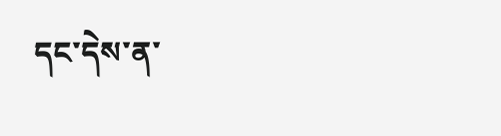དང་དེས་ན་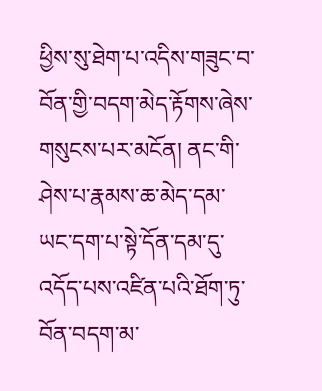ཕྱིས་སུ་ཐེག་པ་འདིས་གཟུང་བ་བོན་གྱི་བདག་མེད་རྟོགས་ཞེས་གསུངས་པར་མངོན། ནང་གི་ཤེས་པ་རྣམས་ཆ་མེད་དམ་ཡང་དག་པ་སྟེ་དོན་དམ་དུ་འདོད་པས་འཛིན་པའི་ཐོག་ཏུ་བོན་བདག་མ་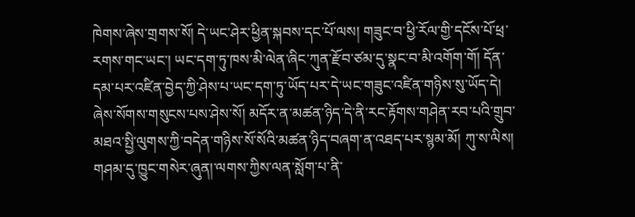ཁེགས་ཞེས་གྲགས་སོ། དེ་ཡང་ཤེར་ཕྱིན་སྐབས་དང་པོ་ལས། གཟུང་བ་ཕྱི་རོལ་གྱི་དངོས་པོ་ཕྲ་རགས་གང་ཡང་། ཡང་དག་ཏུ་ཁས་མི་ལེན་ཞིང་ཀུན་རྫོབ་ཙམ་དུ་སྣང་བ་མི་འགོག་གོ། དོན་དམ་པར་འཛིན་བྱེད་ཀྱི་ཤེས་པ་ཡང་དག་ཏུ་ཡོད་པར་དེ་ཡང་གཟུང་འཛིན་གཉིས་སུ་ཡོད་དེ། ཞེས་སོགས་གསུངས་པས་ཤེས་སོ། མདོར་ན་མཚན་ཉིད་དེ་ནི་རང་རྟོགས་གཤེན་རབ་པའི་གྲུབ་མཐའ་སྤྱི་ལུགས་ཀྱི་བདེན་གཉིས་སོ་སོའི་མཚན་ཉིད་བཞག་ན་འཐད་པར་སྙམ་མོ། ཀུ་ས་ལིས།
གཤམ་དུ་ཁྱུང་གསེར་ཞུན།་ལགས་ཀྱིས་ལན་སློག་པ་ནི་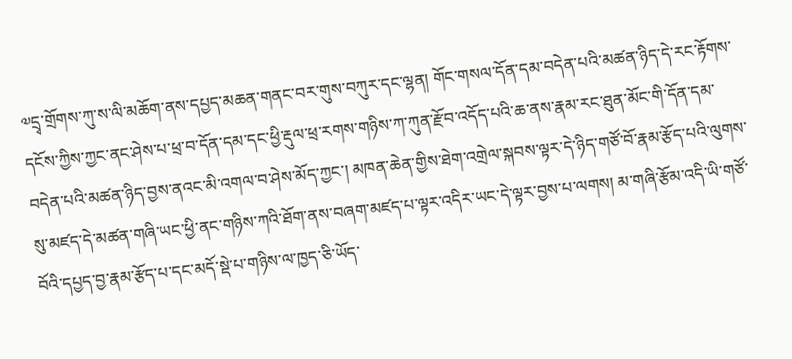༧དྲྭ་གྲོགས་ཀུ་ས་ལི་མཆོག་ནས་དཔྱད་མཆན་གནང་བར་གུས་བཀུར་དང་ལྷན། གོང་གསལ་དོན་དམ་བདེན་པའི་མཚན་ཉིད་དེ་རང་རྟོགས་དངོས་ཀྱིས་ཀྱང་ནང་ཤེས་པ་ཕྲ་བ་དོན་དམ་དང་ཕྱི་རྡུལ་ཕྲ་རགས་གཉིས་ཀ་ཀུན་རྫོབ་འདོད་པའི་ཆ་ནས་རྣམ་རང་ཐུན་མོང་གི་དོན་དམ་བདེན་པའི་མཚན་ཉིད་བྱས་ནའང་མི་འགལ་བ་ཤེས་མོད་ཀྱང་། མཁན་ཆེན་གྱིས་ཐེག་འགྲེལ་སྐབས་ལྟར་དེ་ཉིད་གཙོ་བོ་རྣམ་རྩོད་པའི་ལུགས་སུ་མཛད་དེ་མཚན་གཞི་ཡང་ཕྱི་ནང་གཉིས་ཀའི་ཐོག་ནས་བཞག་མཛད་པ་ལྟར་འདིར་ཡང་དེ་ལྟར་བྱས་པ་ལགས། མ་གཞི་རྩོམ་འདི་ཡི་གཙོ་བོའི་དཔྱད་བྱ་རྣམ་རྩོད་པ་དང་མདོ་སྡེ་པ་གཉིས་ལ་ཁྱད་ཅི་ཡོད་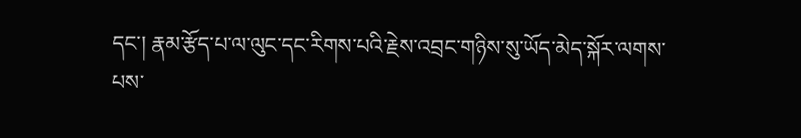དང་། རྣམ་རྩོད་པ་ལ་ལུང་དང་རིགས་པའི་རྗེས་འབྲང་གཉིས་སུ་ཡོད་མེད་སྐོར་ལགས་པས་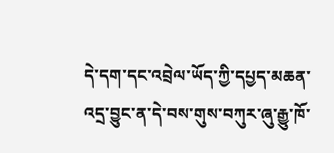དེ་དག་དང་འབྲེལ་ཡོད་ཀྱི་དཔྱད་མཆན་འདྲ་བྱུང་ན་དེ་བས་གུས་བཀུར་ཞུ་རྒྱུ་ཁོ་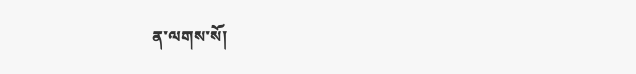ན་ལགས་སོ།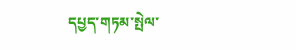དཔྱད་གཏམ་སྤེལ་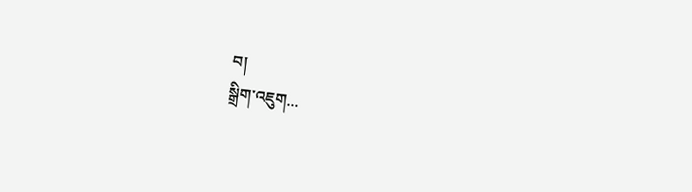བ།
སྒྲིག་འཇུག...